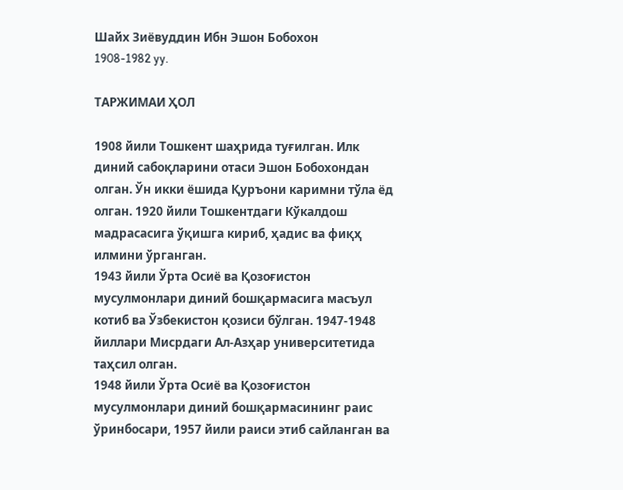Шайх Зиёвуддин Ибн Эшон Бобохон
1908-1982 yy.

ТАРЖИМАИ ҲОЛ

1908 йили Тошкент шаҳрида туғилган. Илк диний сабоқларини отаси Эшон Бобохондан олган. Ўн икки ёшида Қуръони каримни тўла ёд олган. 1920 йили Тошкентдаги Кўкалдош мадрасасига ўқишга кириб, ҳадис ва фиқҳ илмини ўрганган.
1943 йили Ўрта Осиё ва Қозоғистон мусулмонлари диний бошқармасига масъул котиб ва Ўзбекистон қозиси бўлган. 1947-1948 йиллари Мисрдаги Ал-Азҳар университетида таҳсил олган.
1948 йили Ўрта Осиё ва Қозоғистон мусулмонлари диний бошқармасининг раис ўринбосари, 1957 йили раиси этиб сайланган ва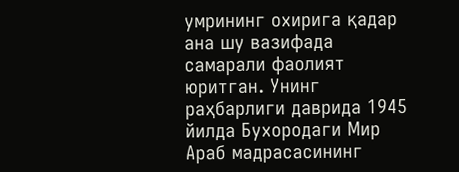умрининг охирига қадар ана шу вазифада самарали фаолият юритган. Унинг раҳбарлиги даврида 1945 йилда Бухородаги Мир Араб мадрасасининг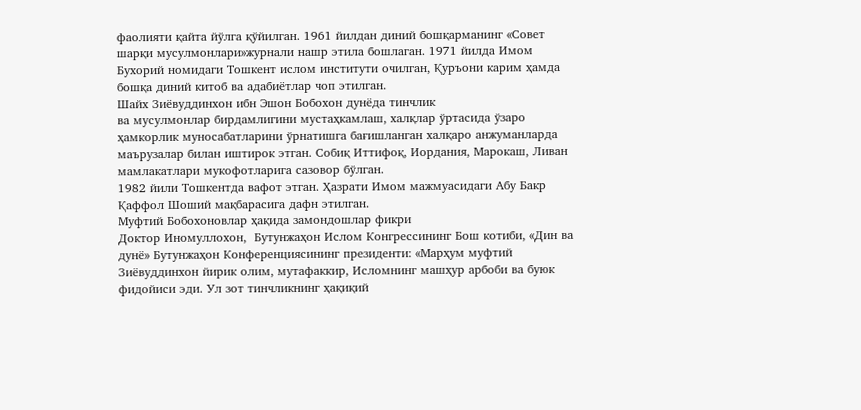фаолияти қайта йўлга қўйилган. 1961 йилдан диний бошқарманинг «Совет шарқи мусулмонлари»журнали нашр этила бошлаган. 1971 йилда Имом Бухорий номидаги Тошкент ислом институти очилган, Қуръони карим ҳамда бошқа диний китоб ва адабиётлар чоп этилган.
Шайх Зиёвуддинхон ибн Эшон Бобохон дунёда тинчлик
ва мусулмонлар бирдамлигини мустаҳкамлаш, халқлар ўртасида ўзаро ҳамкорлик муносабатларини ўрнатишга бағишланган халқаро анжуманларда маърузалар билан иштирок этган. Собиқ Иттифоқ, Иордания, Марокаш, Ливан мамлакатлари мукофотларига сазовор бўлган.
1982 йили Тошкентда вафот этган. Ҳазрати Имом мажмуасидаги Абу Бакр Қаффол Шоший мақбарасига дафн этилган.
Муфтий Бобохоновлар ҳақида замондошлар фикри
Доктор Иномуллохон,  Бутунжаҳон Ислом Конгрессининг Бош котиби, «Дин ва дунё» Бутунжаҳон Конференциясининг президенти: «Марҳум муфтий Зиёвуддинхон йирик олим, мутафаккир, Исломнинг машҳур арбоби ва буюк фидойиси эди. Ул зот тинчликнинг ҳақиқий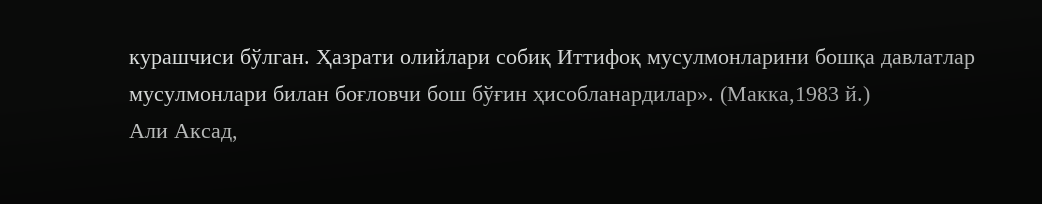курашчиси бўлган. Ҳазрати олийлари собиқ Иттифоқ мусулмонларини бошқа давлатлар мусулмонлари билан боғловчи бош бўғин ҳисобланардилар». (Макка,1983 й.)
Али Аксад,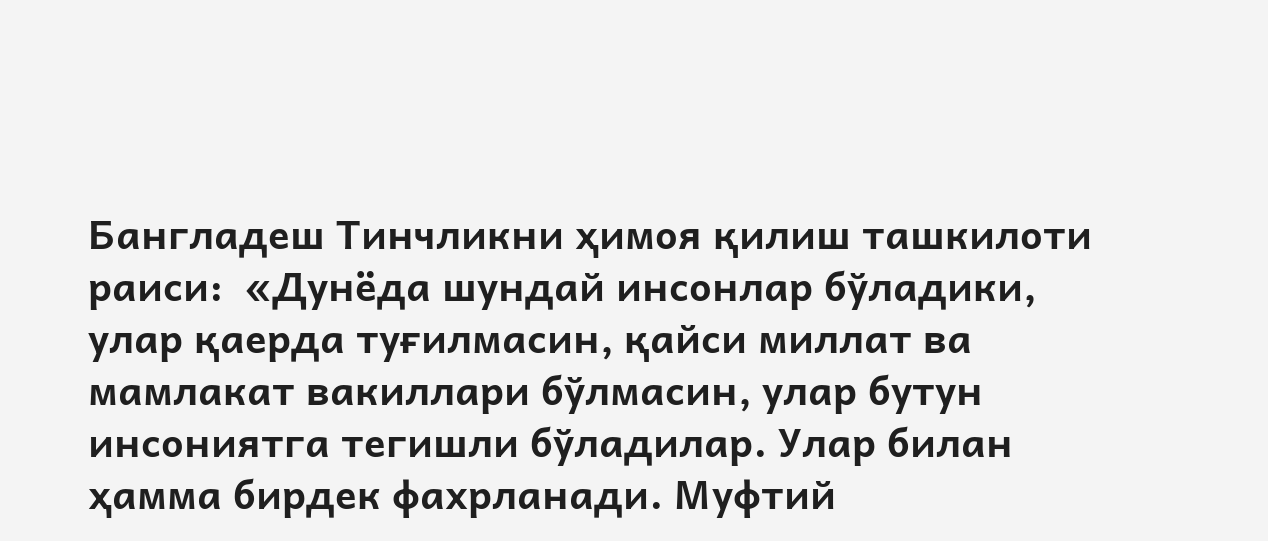Бангладеш Тинчликни ҳимоя қилиш ташкилоти раиси:  «Дунёда шундай инсонлар бўладики, улар қаерда туғилмасин, қайси миллат ва мамлакат вакиллари бўлмасин, улар бутун инсониятга тегишли бўладилар. Улар билан ҳамма бирдек фахрланади. Муфтий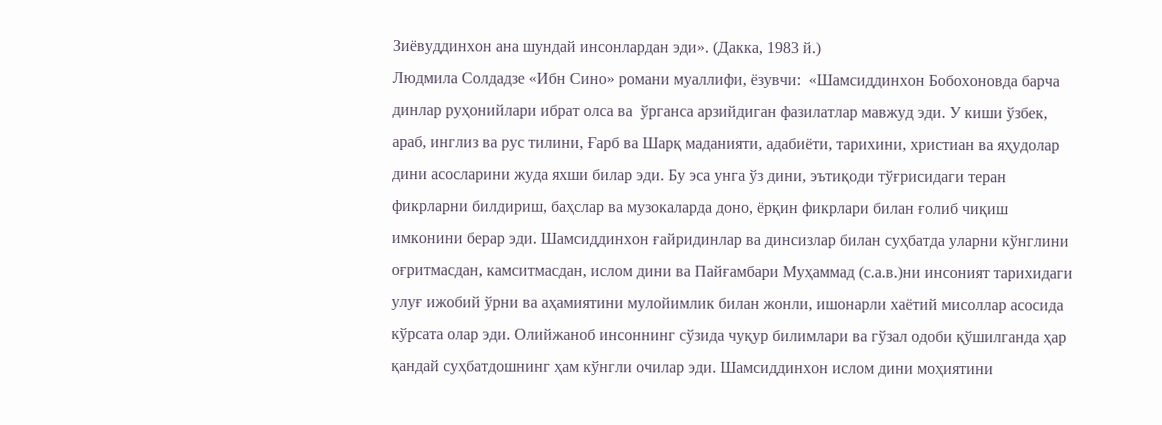Зиёвуддинхон ана шундай инсонлардан эди». (Дакка, 1983 й.)
Людмила Солдадзе «Ибн Сино» романи муаллифи, ёзувчи:  «Шамсиддинхон Бобохоновда барча динлар руҳонийлари ибрат олса ва  ўрганса арзийдиган фазилатлар мавжуд эди. У киши ўзбек, араб, инглиз ва рус тилини, Ғарб ва Шарқ маданияти, адабиёти, тарихини, христиан ва яҳудолар дини асосларини жуда яхши билар эди. Бу эса унга ўз дини, эътиқоди тўғрисидаги теран фикрларни билдириш, баҳслар ва музокаларда доно, ёрқин фикрлари билан ғолиб чиқиш имконини берар эди. Шамсиддинхон ғайридинлар ва динсизлар билан суҳбатда уларни кўнглини оғритмасдан, камситмасдан, ислом дини ва Пайғамбари Муҳаммад (с.а.в.)ни инсоният тарихидаги улуғ ижобий ўрни ва аҳамиятини мулойимлик билан жонли, ишонарли хаётий мисоллар асосида кўрсата олар эди. Олийжаноб инсоннинг сўзида чуқур билимлари ва гўзал одоби қўшилганда ҳар қандай суҳбатдошнинг ҳам кўнгли очилар эди. Шамсиддинхон ислом дини моҳиятини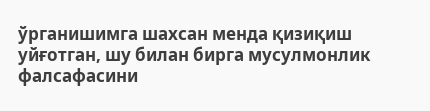ўрганишимга шахсан менда қизиқиш уйғотган, шу билан бирга мусулмонлик фалсафасини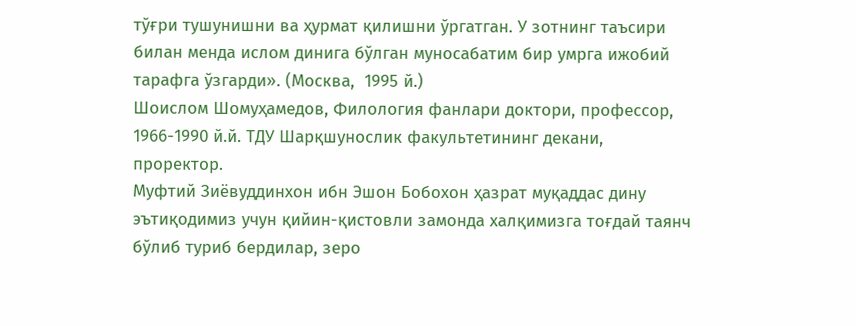тўғри тушунишни ва ҳурмат қилишни ўргатган. У зотнинг таъсири билан менда ислом динига бўлган муносабатим бир умрга ижобий тарафга ўзгарди». (Москва,  1995 й.)
Шоислом Шомуҳамедов, Филология фанлари доктори, профессор,  1966-1990 й.й. ТДУ Шарқшунослик факультетининг декани, проректор.
Муфтий Зиёвуддинхон ибн Эшон Бобохон ҳазрат муқаддас дину эътиқодимиз учун қийин-қистовли замонда халқимизга тоғдай таянч бўлиб туриб бердилар, зеро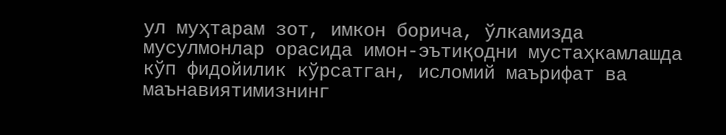ул муҳтарам зот, имкон борича, ўлкамизда мусулмонлар орасида имон-эътиқодни мустаҳкамлашда кўп фидойилик кўрсатган, исломий маърифат ва маънавиятимизнинг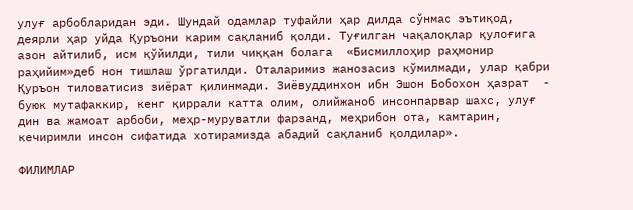улуғ арбобларидан эди. Шундай одамлар туфайли ҳар дилда сўнмас эътиқод, деярли ҳар уйда Қуръони карим сақланиб қолди. Туғилган чақалоқлар қулоғига азон айтилиб, исм қўйилди, тили чиққан болага  «Бисмиллоҳир раҳмонир раҳийим»деб нон тишлаш ўргатилди. Оталаримиз жанозасиз кўмилмади, улар қабри Қуръон тиловатисиз зиёрат қилинмади. Зиёвуддинхон ибн Эшон Бобохон ҳазрат  -  буюк мутафаккир, кенг қиррали катта олим, олийжаноб инсонпарвар шахс, улуғ дин ва жамоат арбоби, меҳр-муруватли фарзанд, меҳрибон ота, камтарин, кечиримли инсон сифатида хотирамизда абадий сақланиб қолдилар».

ФИЛИМЛАР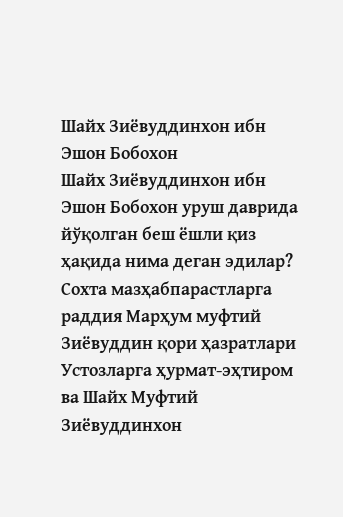Шайх Зиёвуддинхон ибн Эшон Бобохон
Шайх Зиёвуддинхон ибн Эшон Бобохон уруш даврида йўқолган беш ёшли қиз ҳақида нима деган эдилар?
Сохта мазҳабпарастларга раддия Марҳум муфтий Зиёвуддин қори ҳазратлари
Устозларга ҳурмат-эҳтиром ва Шайх Муфтий Зиёвуддинхон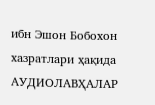ибн Эшон Бобохон хазратлари ҳақида
АУДИОЛАВҲАЛАР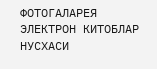ФОТОГАЛАРEЯ
ЭЛЕКТРОН КИТОБЛАР НУСХАСИ